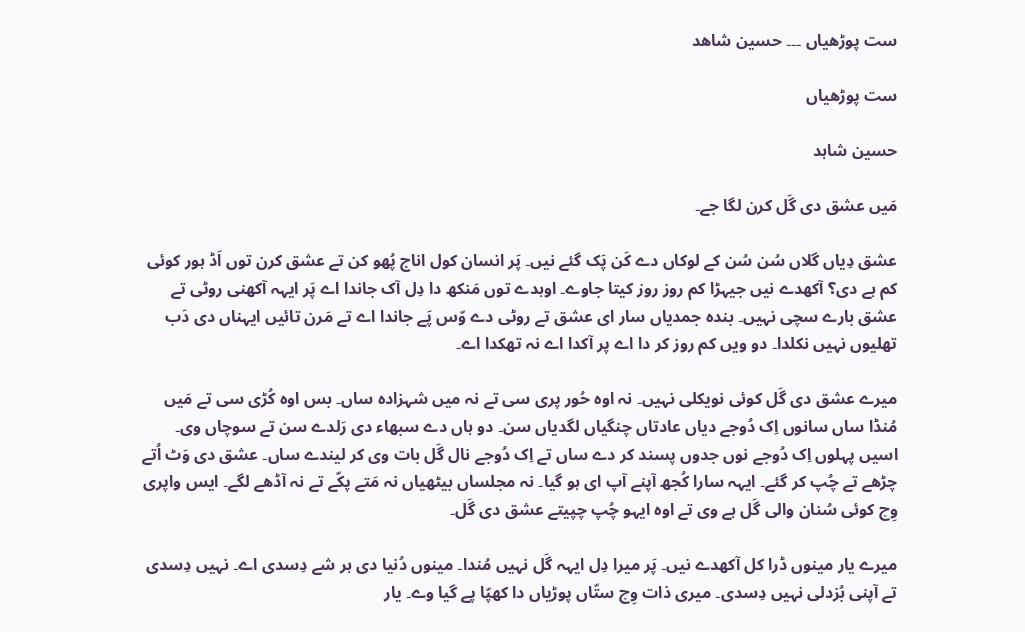ست پوڑھیاں ۔۔۔ حسین شاھد

ست پوڑھیاں

حسین شاہد

مَیں عشق دی گَل کرن لگا جے۔

عشق دِیاں گلاں سُن سُن کے لوکاں دے کَن پَک گئے نیں۔ پَر انسان کول اناج پُھو کن تے عشق کرن توں اَڈ ہور کوئی کم ہے دی؟ آکھدے نیں جیہڑا کم روز روز کیتا جاوے۔ اوہدے توں مَنکھ دا دِل آک جاندا اے پَر ایہہ آکھنی روٹی تے عشق بارے سچی نہیں۔ بندہ جمدیاں سار ای عشق تے روٹی دے وّس پَے جاندا اے تے مَرن تائیں ایہناں دی دَب تھلیوں نہیں نکلدا۔ دو ویں کم روز کر دا اے پر آکدا اے نہ تھکدا اے۔

میرے عشق دی گَل کوئی نویکلی نہیں۔ نہ اوہ حُور پری سی تے نہ میں شہزادہ ساں۔ بس اوہ کُڑی سی تے مَیں مُنڈا ساں سانوں اِک دُوجے دیاں عادتاں چنگیاں لگدیاں سن۔ دو ہاں دے سبھاء دی رَلدے سن تے سوچاں وی۔ اسیں پہلوں اِک دُوجے نوں جدوں پسند کر دے ساں تے اِک دُوجے نال گَل بات وی کر لیندے ساں۔ عشق دی وَٹ اُتے چڑھے تے چُپ کر گئے۔ ایہہ سارا کُجھ آپنے آپ ای ہو گیا۔ نہ مجلساں بیٹھیاں نہ مَتے پکّے تے نہ آڈھے لگے۔ ایس واپری وِچ کوئی سُنان والی گَل ہے وی تے اوہ ایہو چُپ چپیتے عشق دی گَل۔

میرے یار مینوں ڈرا کل آکھدے نیں۔ پَر میرا دِل ایہہ گَل نہیں مُندا۔ مینوں دُنیا دی ہر شے دِسدی اے۔ نہیں دِسدی تے آپنی بُزدلی نہیں دِسدی۔ میری ذات وِچ ستّاں پوڑیاں دا کھپّا پے گیا وے۔ یار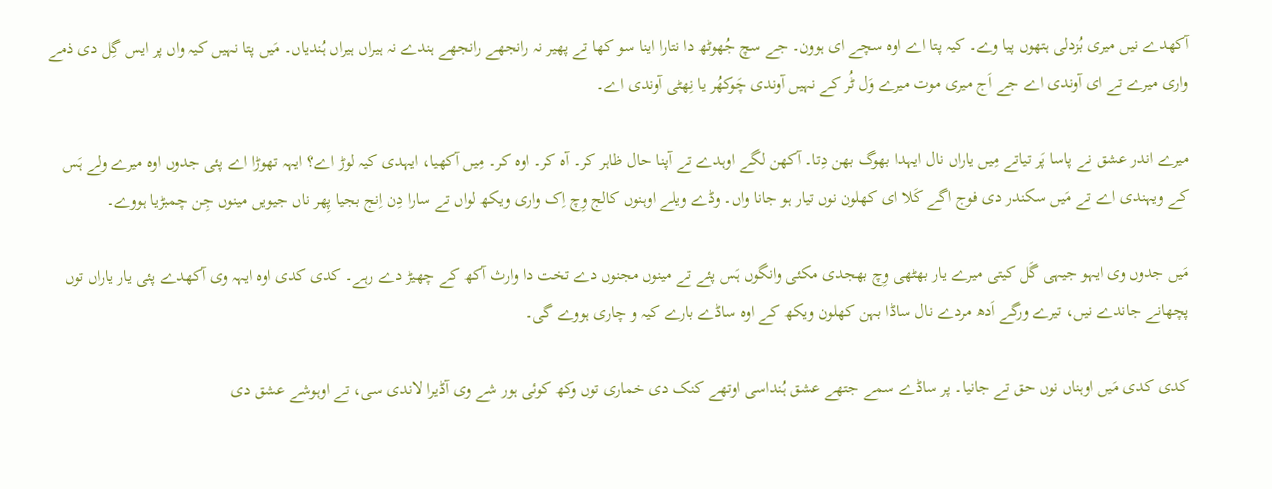آکھدے نیں میری بُزدلی ہتھوں پیا وے۔ کیہ پتا اے اوہ سچے ای ہوون۔ جے سچ جُھوٹھ دا نتارا اینا سو کھا تے پھیر نہ رانجھے رانجھے ہندے نہ ہیراں ہیراں ہُندیاں۔ مَیں پتا نہیں کیہ واں پر ایس گِل دی ذمے واری میرے تے ای آوندی اے جے اَج میری موت میرے وَل ٹُر کے نہیں آوندی چَوکھُر یا نِھٹی آوندی اے۔

میرے اندر عشق نے پاسا پَر تیاتے مِیں یاراں نال ایہدا بھوگ بھن دِتا۔ آکھن لگے اوہدے تے آپنا حال ظاہر کر۔ آہ کر۔ اوہ کر۔ مِیں آکھیا، ایہدی کیہ لوڑ اے؟ ایہہ تھوڑا اے پئی جدوں اوہ میرے ولے ہَس کے ویہندی اے تے مَیں سکندر دی فوج اگے کَلا ای کھلون نوں تیار ہو جانا واں۔ وڈے ویلے اوہنوں کالج وِچ اِک واری ویکھ لواں تے سارا دِن اِنج بجیا پِھر ناں جیویں مینوں جِن چمبڑیا ہووے۔

مَیں جدوں وی ایہو جیہی گَل کیتی میرے یار بھٹھی وِچ بھجدی مکئی وانگوں ہَس پئے تے مینوں مجنوں دے تخت دا وارث آکھ کے چھیڑ دے رہے۔ کدی کدی اوہ ایہہ وی آکھدے پئی یار یاراں توں پچھانے جاندے نیں، تیرے ورگے اَدھ مردے نال ساڈا بہن کھلون ویکھ کے اوہ ساڈے بارے کیہ و چاری ہووے گی۔

کدی کدی مَیں اوہناں نوں حق تے جانیا۔ پر ساڈے سمے جتھے عشق ہُنداسی اوتھے کنک دی خماری توں وکھ کوئی ہور شے وی آڈیرا لاندی سی، تے اوہوشے عشق دی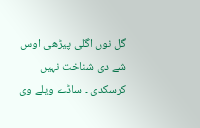گل نوں اگلی پیڑھی اوس شے دی شناخت نہیں کرسکدی ۔ ساڈے ویلے وی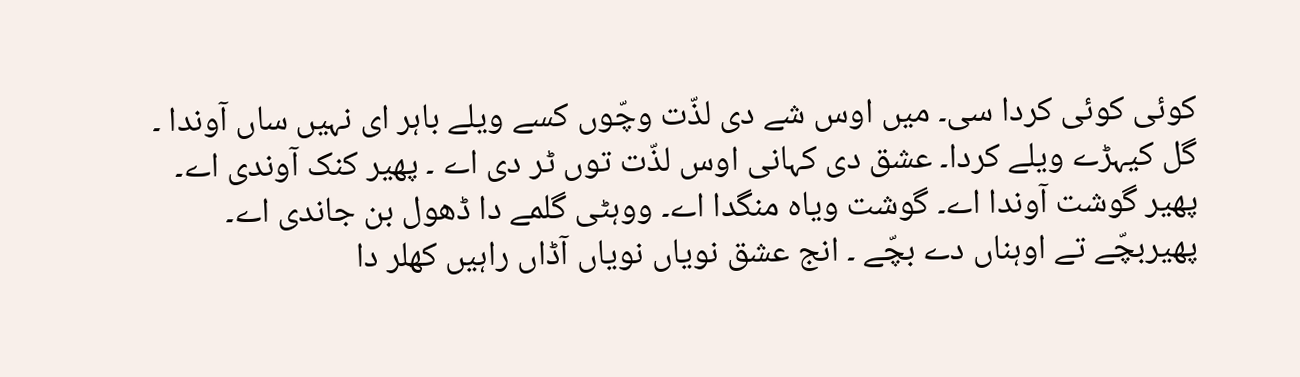کوئی کوئی کردا سی۔ میں اوس شے دی لذّت وچّوں کسے ویلے باہر ای نہیں ساں آوندا ۔ گل کیہڑے ویلے کردا۔ عشق دی کہانی اوس لذّت توں ٹر دی اے ۔ پھیر کنک آوندی اے۔ پھیر گوشت آوندا اے۔ گوشت ویاہ منگدا اے۔ ووہٹی گلمے دا ڈھول بن جاندی اے۔ پھیربچّے تے اوہناں دے بچّے ۔ انج عشق نویاں نویاں آڈاں راہیں کھلر دا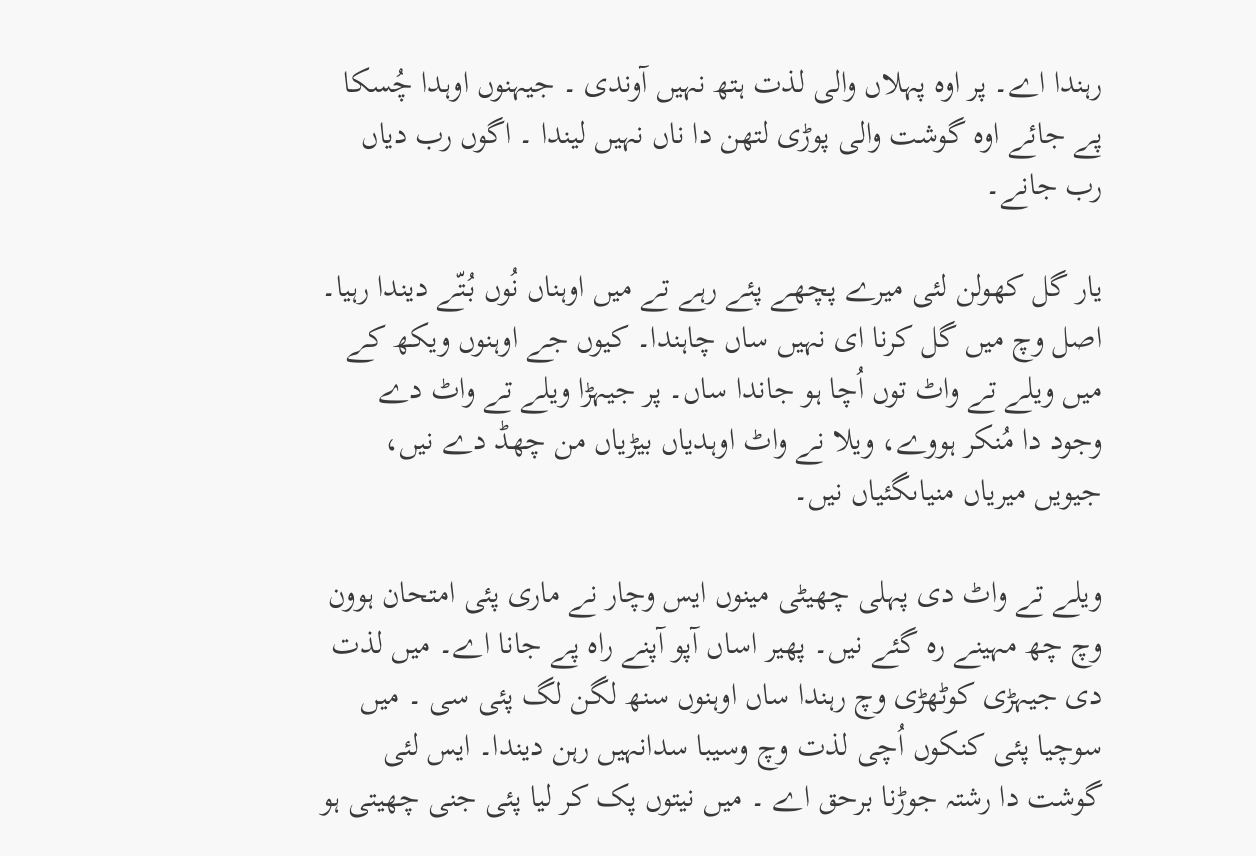رہندا اے۔ پر اوہ پہلاں والی لذت ہتھ نہیں آوندی ۔ جیہنوں اوہدا چُسکا پے جائے اوہ گوشت والی پوڑی لتھن دا ناں نہیں لیندا ۔ اگوں رب دیاں رب جانے۔

یار گل کھولن لئی میرے پچھے پئے رہے تے میں اوہناں نُوں بُتّے دیندا رہیا۔ اصل وچ میں گل کرنا ای نہیں ساں چاہندا۔ کیوں جے اوہنوں ویکھ کے میں ویلے تے واٹ توں اُچا ہو جاندا ساں۔ پر جیہڑا ویلے تے واٹ دے وجود دا مُنکر ہووے، ویلا نے واٹ اوہدیاں بیڑیاں من چھڈ دے نیں، جیویں میریاں منیاںگئیاں نیں۔

ویلے تے واٹ دی پہلی چھیٹی مینوں ایس وچار نے ماری پئی امتحان ہوون وچ چھ مہینے رہ گئے نیں۔ پھیر اساں آپو آپنے راہ پے جانا اے۔ میں لذت دی جیہڑی کوٹھڑی وچ رہندا ساں اوہنوں سنھ لگن لگ پئی سی ۔ میں سوچیا پئی کنکوں اُچی لذت وچ وسیبا سدانہیں رہن دیندا۔ ایس لئی گوشت دا رشتہ جوڑنا برحق اے ۔ میں نیتوں پک کر لیا پئی جنی چھیتی ہو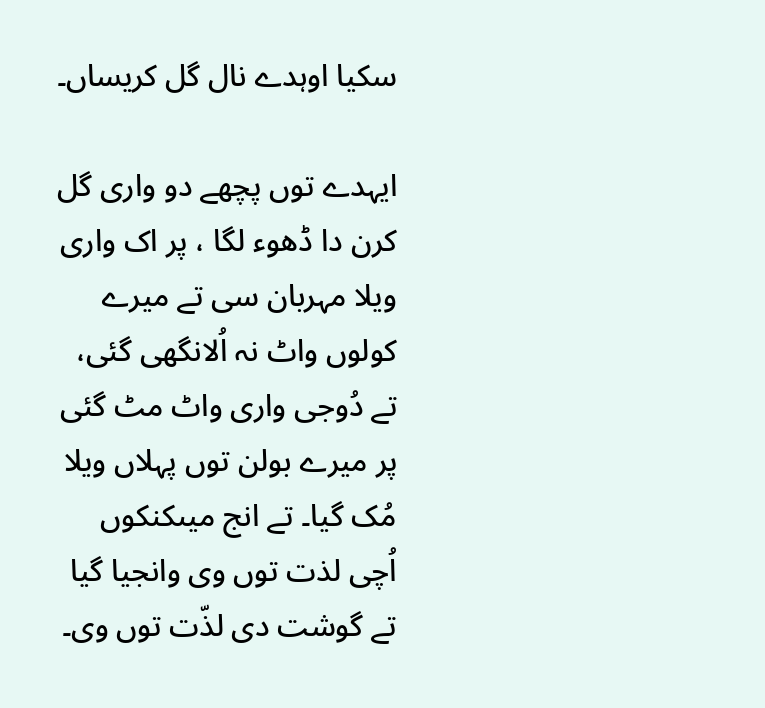سکیا اوہدے نال گل کریساں۔

ایہدے توں پچھے دو واری گل کرن دا ڈھوء لگا ، پر اک واری ویلا مہربان سی تے میرے کولوں واٹ نہ اُلانگھی گئی، تے دُوجی واری واٹ مٹ گئی پر میرے بولن توں پہلاں ویلا مُک گیا۔ تے انج میںکنکوں اُچی لذت توں وی وانجیا گیا تے گوشت دی لذّت توں وی۔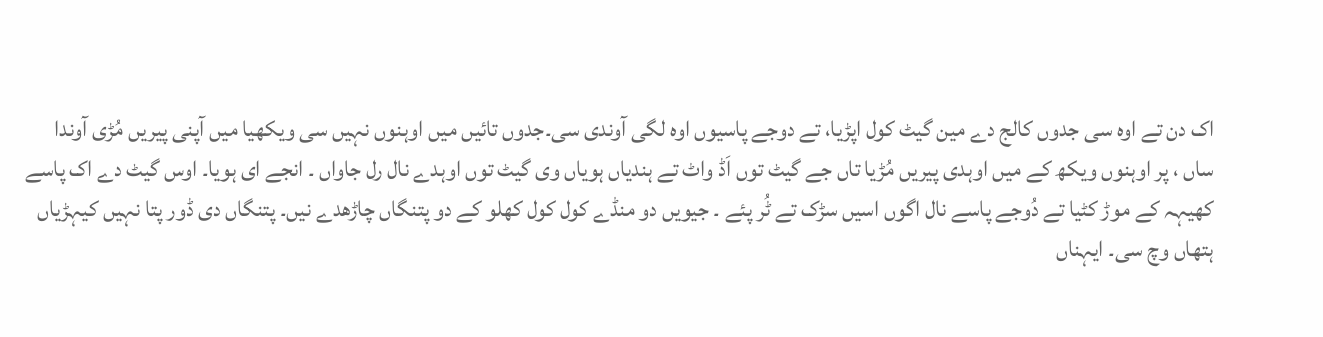اک دن تے اوہ سی جدوں کالج دے مین گیٹ کول اپڑیا، تے دوجے پاسیوں اوہ لگی آوندی سی۔جدوں تائیں میں اوہنوں نہیں سی ویکھیا میں آپنی پیریں مُڑی آوندا ساں ، پر اوہنوں ویکھ کے میں اوہدی پیریں مُڑیا تاں جے گیٹ توں اَڈ واٹ تے ہندیاں ہویاں وی گیٹ توں اوہدے نال رل جاواں ۔ انجے ای ہویا۔ اوس گیٹ دے اک پاسے کھیہہ کے موڑ کٹیا تے دُوجے پاسے نال اگوں اسیں سڑک تے ٹُر پئے ۔ جیویں دو منڈے کول کول کھلو کے دو پتنگاں چاڑھدے نیں۔ پتنگاں دی ڈور پتا نہیں کیہڑیاں ہتھاں وچ سی۔ ایہناں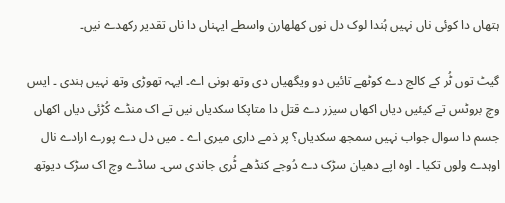ہتھاں دا کوئی ناں نہیں ہُندا لوک دل نوں کھلھارن واسطے ایہناں دا ناں تقدیر رکھدے نیں۔

گیٹ توں ٹُر کے کالج دے کوٹھے تائیں دو ویگھیاں دی وتھ ہونی اے۔ ایہہ تھوڑی وتھ نہیں ہندی ۔ ایس وچ بروٹس تے کیئیں دیاں اکھاں سیزر دے قتل دا متاپکا سکدیاں نیں تے اک منڈے کُڑئی دیاں اکھاں جسم دا سوال جواب نہیں سمجھ سکدیاں؟ پر ذمے داری میری اے ۔ میں دل دے پورے ارادے نال اوہدے ولوں تکیا ۔ اوہ اپے دھیان سڑک دے دُوجے کنڈھے ٹُری جاندی سی۔ ساڈے وچ اک سڑک دیوتھ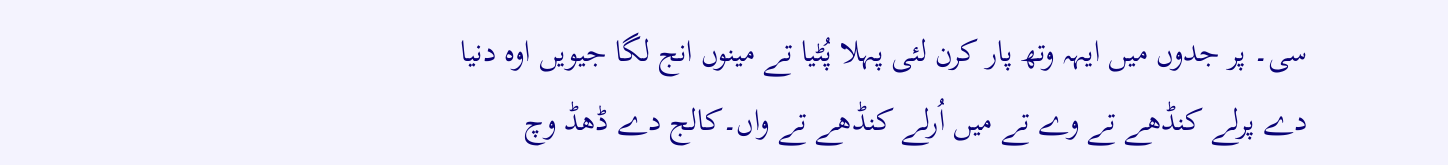سی۔ پر جدوں میں ایہہ وتھ پار کرن لئی پہلا پُٹیا تے مینوں انج لگا جیویں اوہ دنیا دے پرلے کنڈھے تے وے تے میں اُرلے کنڈھے تے واں۔کالج دے ڈھڈ وچ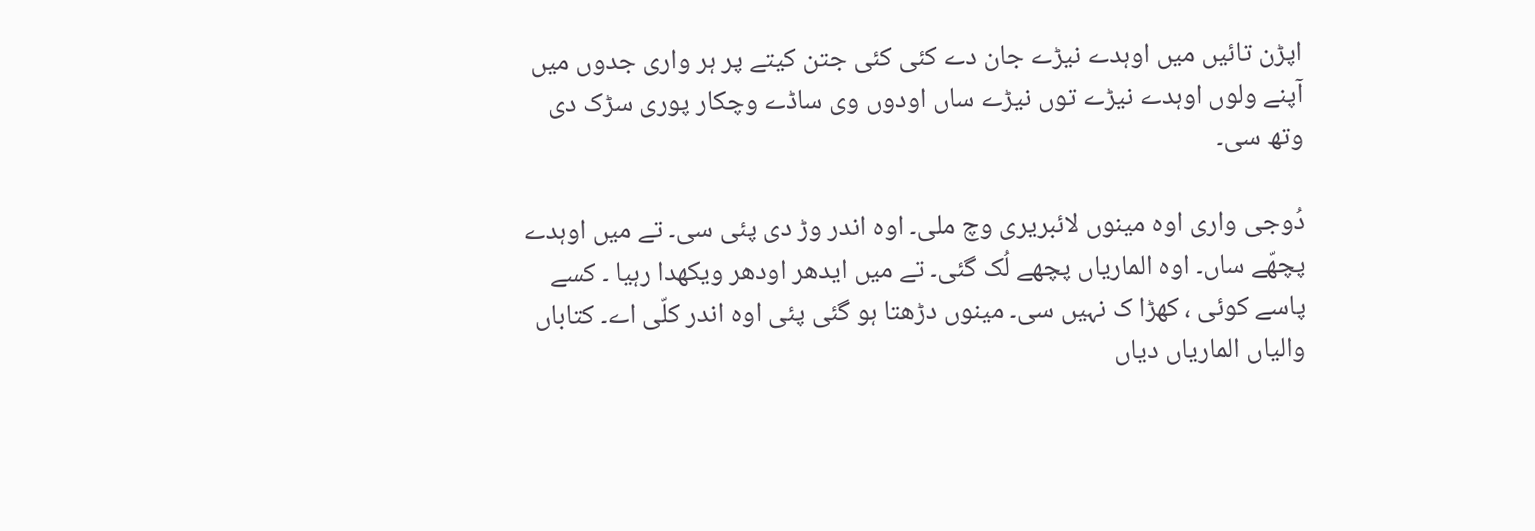اپڑن تائیں میں اوہدے نیڑے جان دے کئی کئی جتن کیتے پر ہر واری جدوں میں آپنے ولوں اوہدے نیڑے توں نیڑے ساں اودوں وی ساڈے وچکار پوری سڑک دی وتھ سی۔

دُوجی واری اوہ مینوں لائبریری وچ ملی۔ اوہ اندر وڑ دی پئی سی۔ تے میں اوہدے پچھّے ساں۔ اوہ الماریاں پچھے لُک گئی۔ تے میں ایدھر اودھر ویکھدا رہیا ۔ کسے پاسے کوئی ، کھڑا ک نہیں سی۔ مینوں دڑھتا ہو گئی پئی اوہ اندر کلّی اے۔ کتاباں والیاں الماریاں دیاں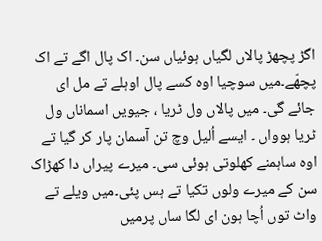اگڑ پچھڑ پالاں لگیاں ہوئیاں سن۔ اک پال اگے تے اک پچھّے۔میں سوچیا اوہ کسے پال اوہلے تے مل ای جائے گی۔ میں پالاں ول ٹریا ، جیویں اسماناں ول ٹریا ہوواں ۔ ایسے اُلیل وچ تن آسمان پار کر گیا تے اوہ ساہمنے کھلوتی ہوئی سی۔ میرے پیراں دا کھڑاک سن کے میرے ولوں تکیا تے ہس پئی۔میں ویلے تے واٹ توں اُچا ہون ای لگا ساں پرمیں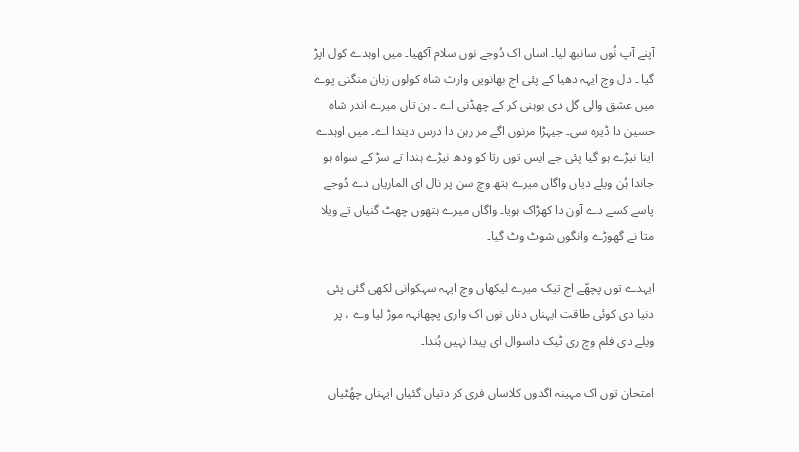آپنے آپ نُوں سانبھ لیا۔ اساں اک دُوجے نوں سلام آکھیا۔ میں اوہدے کول اپڑ گیا ۔ دل وچ ایہہ دھیا کے پئی اج بھانویں وارث شاہ کولوں زبان منگنی پوے میں عشق والی گل دی بوہنی کر کے چھڈنی اے ۔ ہن تاں میرے اندر شاہ حسین دا ڈیرہ سی۔ جیہڑا مرنوں اگے مر رہن دا درس دیندا اے۔ میں اوہدے اینا نیڑے ہو گیا پئی جے ایس توں رتا کو ودھ نیڑے ہندا تے سڑ کے سواہ ہو جاندا ہُن ویلے دیاں واگاں میرے ہتھ وچ سن پر نال ای الماریاں دے دُوجے پاسے کسے دے آون دا کھڑاک ہویا۔ واگاں میرے ہتھوں چھٹ گنیاں تے ویلا متا نے گھوڑے وانگوں شوٹ وٹ گیا۔

ایہدے توں پچھّے اج تیک میرے لیکھاں وچ ایہہ سہکوانی لکھی گئی پئی دنیا دی کوئی طاقت ایہناں دناں نوں اک واری پچھانہہ موڑ لیا وے ، پر ویلے دی فلم وچ ری ٹیک داسوال ای پیدا نہیں ہُندا۔

امتحان توں اک مہینہ اگدوں کلاساں فری کر دتیاں گئیاں ایہناں چھُٹیاں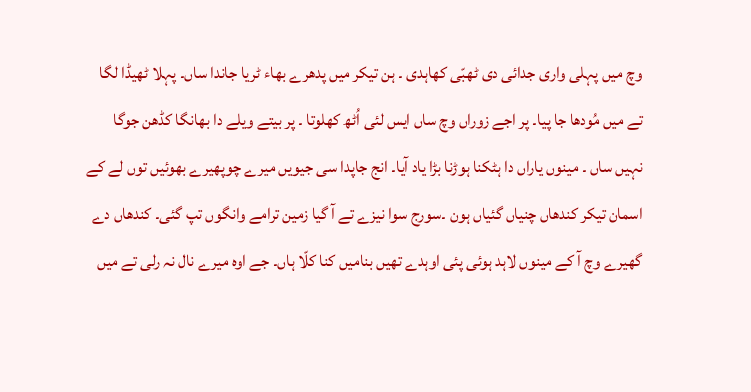وچ میں پہلی واری جدائی دی ٹھبّی کھاہدی ۔ ہن تیکر میں پدھرے بھاء ٹریا جاندا ساں۔ پہلا ٹھیڈا لگا تے میں مُودھا جا پیا۔ پر اجے زوراں وچ ساں ایس لئی اُٹھ کھلوتا ۔ پر بیتے ویلے دا بھانگا کڈھن جوگا نہیں ساں ۔ مینوں یاراں دا ہٹکنا ہوڑنا بڑا یاد آیا۔ انج جاپدا سی جیویں میرے چوپھیرے بھوئیں توں لے کے اسمان تیکر کندھاں چنیاں گئیاں ہون ۔سورج سوا نیزے تے آ گیا زمین ترامے وانگوں تپ گئی۔ کندھاں دے گھیرے وچ آ کے مینوں لاہد ہوئی پئی اوہدے تھیں بنامیں کنا کلّا ہاں۔ جے اوہ میرے نال نہ رلی تے میں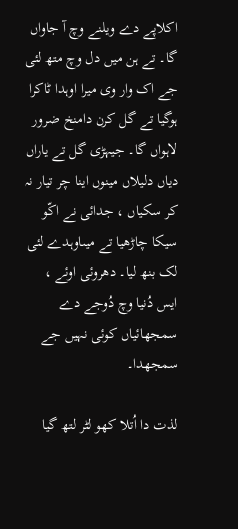اکلاپے دے ویلنے وچ آ جاواں گا۔ تے ہن میں دل وچ متھ لئی جے اک وار وی میرا اوہدا ٹاکرا ہوگیا تے گل کرن دامنخ ضرور لاہواں گا۔ جیہڑی گل تے یاراں دیاں دلیلاں مینوں اینا چر تیار نہ کر سکیاں ، جدائی نے اکّو سیکا چاڑھیا تے میںاوہدے لئی لک بنھ لیا۔ دھروئی اوئے ، ایس دُنیا وچ دُوجے دے سمجھائیاں کوئی نہیں جے سمجھدا۔

لذت دا اُتلا کھو لٹر لتھ گیا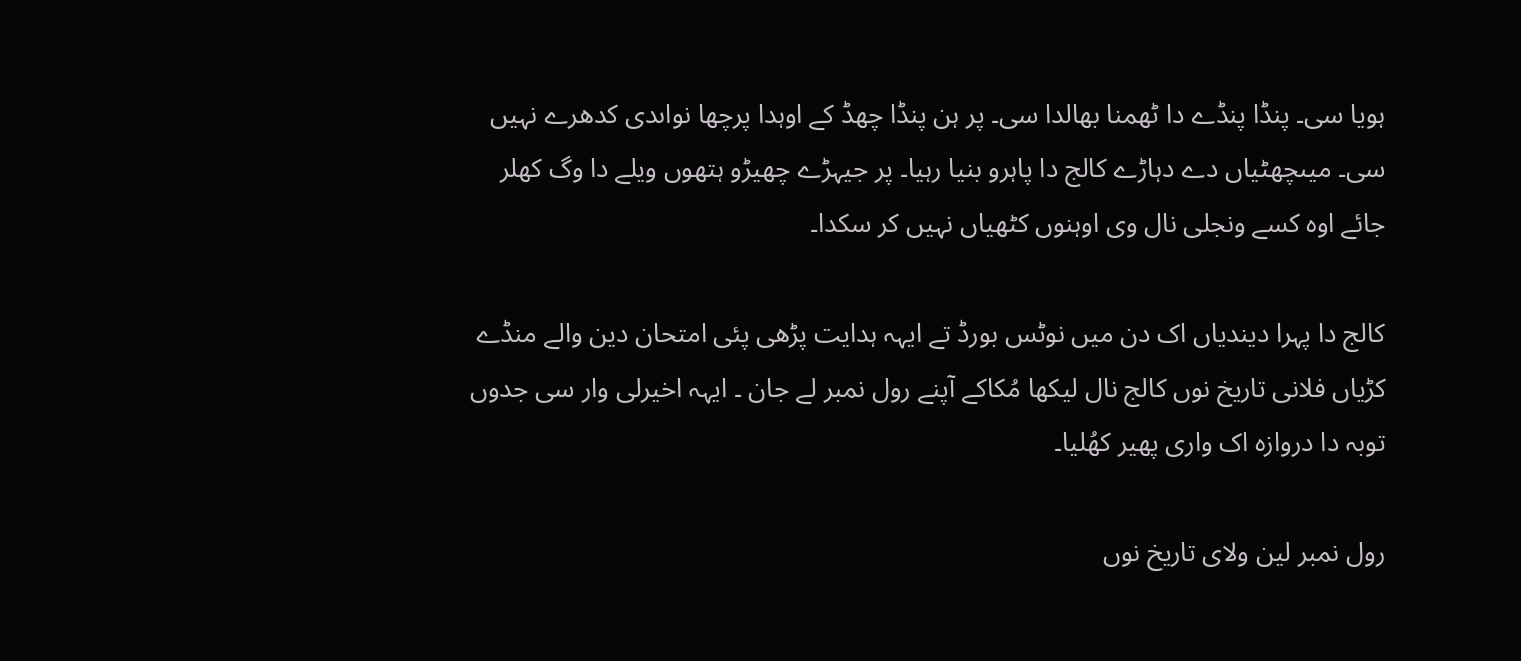ہویا سی۔ پنڈا پنڈے دا ٹھمنا بھالدا سی۔ پر ہن پنڈا چھڈ کے اوہدا پرچھا نواںدی کدھرے نہیں سی۔ میںچھٹیاں دے دہاڑے کالج دا پاہرو بنیا رہیا۔ پر جیہڑے چھیڑو ہتھوں ویلے دا وگ کھلر جائے اوہ کسے ونجلی نال وی اوہنوں کٹھیاں نہیں کر سکدا۔

کالج دا پہرا دیندیاں اک دن میں نوٹس بورڈ تے ایہہ ہدایت پڑھی پئی امتحان دین والے منڈے کڑیاں فلانی تاریخ نوں کالج نال لیکھا مُکاکے آپنے رول نمبر لے جان ۔ ایہہ اخیرلی وار سی جدوں توبہ دا دروازہ اک واری پھیر کھُلیا۔

رول نمبر لین ولای تاریخ نوں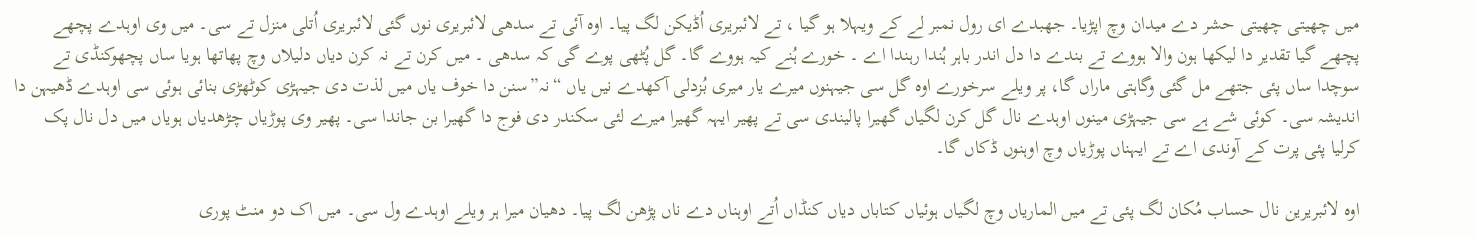میں چھیتی چھیتی حشر دے میدان وچ اپڑیا۔ جھبدے ای رول نمبر لے کے ویہلا ہو گیا ، تے لائبریری اُڈیکن لگ پیا۔ اوہ آئی تے سدھی لائبریری نوں گئی لائبریری اُتلی منزل تے سی۔ میں وی اوہدے پچھے پچھے گیا تقدیر دا لیکھا ہون والا ہووے تے بندے دا دل اندر باہر ہُندا رہندا اے ۔ خورے ہُنے کیہ ہووے گا۔ گل پُٹھی پوے گی کہ سدھی ۔ میں کرن تے نہ کرن دیاں دلیلاں وچ پھاتھا ہویا ساں پچھوکنڈی تے سوچدا ساں پئی جتھے مل گئی وگاہتی ماراں گا، پر ویلے سرخورے اوہ گل سی جیہنوں میرے یار میری بُزدلی آکھدے نیں یاں “نہ”سنن دا خوف یاں میں لذت دی جیہڑی کوٹھڑی بنائی ہوئی سی اوہدے ڈھیہن دا اندیشہ سی۔ کوئی شے ہے سی جیہڑی مینوں اوہدے نال گل کرن لگیاں گھیرا پالیندی سی تے پھیر ایہہ گھیرا میرے لئی سکندر دی فوج دا گھیرا بن جاندا سی۔ پھیر وی پوڑیاں چڑھدیاں ہویاں میں دل نال پک کرلیا پئی پرت کے آوندی اے تے ایہناں پوڑیاں وچ اوہنوں ڈکاں گا۔

اوہ لائبریرین نال حساب مُکان لگ پئی تے میں الماریاں وچ لگیاں ہوئیاں کتاباں دیاں کنڈاں اُتے اوہناں دے ناں پڑھن لگ پیا۔ دھیان میرا ہر ویلے اوہدے ول سی۔ میں اک دو منٹ پوری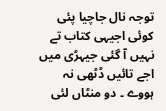توجہ نال جاچیا پئی کوئی اجیہی کتاب تے نہیں آ گئی جیہڑی میں اجے تائیں ڈٹھی نہ ہووے ۔ دو منٹاں لئی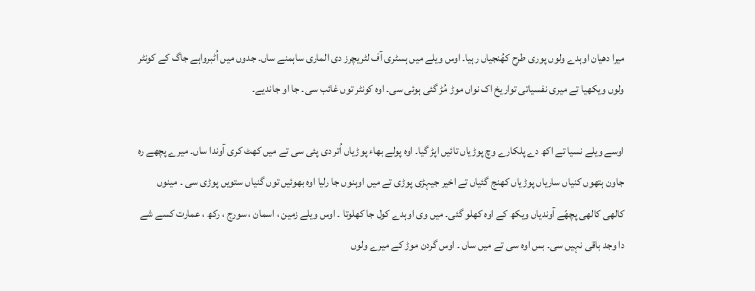میرا دھیان اوہدے ولوں پوری طرح کھُنجیاں رہیا۔ اوس ویلے میں ہسٹری آف لٹریچرز دی الماری ساہمنے ساں۔ جدوں میں اُٹبرواہے جاگ کے کونٹر ولوں ویکھیا تے میری نفسیاتی تواریخ اک نواں موڑ مُڑ گئی ہوئی سی۔ اوہ کونٹر توں غائب سی۔ جا او جاندیے۔

اوسے ویلے نسیا تے اکھ دے پلکارے وچ پوڑیاں تائیں اپڑ گیا۔ اوہ پولے بھاء پوڑیاں اُتر دی پئی سی تے میں کھٹ کری آوندا ساں۔ میرے پچھے رہ جاون ہتھوں کنیاں ساریاں پوڑیاں کھنج گئیاں تے اخیر جیہڑی پوڑی تے میں اوہنوں جا رلیا اوہ بھوئیں توں گنیاں ستویں پوڑی سی ۔ مینوں کالھی کالھی پچھّے آوندیاں ویکھ کے اوہ کھلو گئی۔ میں وی اوہدے کول جا کھلوتا ۔ اوس ویلے زمین ، اسمان ، سورج ، رکھ ، عمارت کسے شے دا وجد باقی نہیں سی۔ بس اوہ سی تے میں ساں ۔ اوس گردن موڑ کے میرے ولوں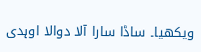ویکھیا۔ ساڈا سارا آلا دوالا اوہدی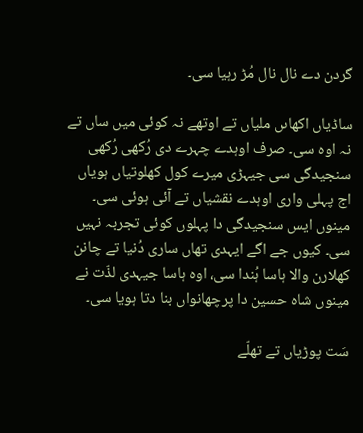گردن دے نال نال مُڑ رہیا سی۔

ساڈیاں اکھاںں ملیاں تے اوتھے نہ کوئی میں ساں تے نہ اوہ سی۔ صرف اوہدے چہرے دی رُکھی رُکھی سنجیدگی سی جیہڑی میرے کول کھلوتیاں ہویاں اج پہلی واری اوہدے نقشیاں تے آئی ہوئی سی۔ مینوں ایس سنجیدگی دا پہلوں کوئی تجربہ نہیں سی۔ کیوں جے اگے ایہدی تھاں ساری دُنیا تے چانن کھلارن والا ہاسا ہُندا سی، اوہ ہاسا جیہدی لذّت نے مینوں شاہ حسین دا پرچھانواں بنا دتا ہویا سی۔

سَت پوڑیاں تے تھلّے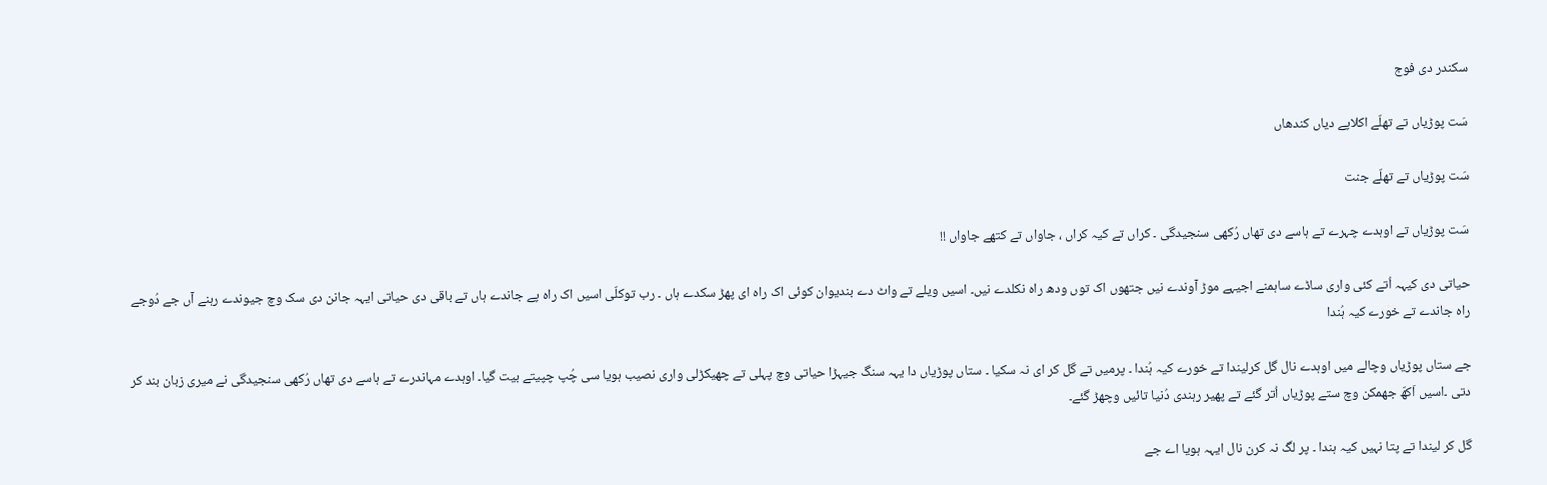سکندر دی فوج

سَت پوڑیاں تے تھلّے اکلاپے دیاں کندھاں

سَت پوڑیاں تے تھلّے جنت

سَت پوڑیاں تے اوہدے چہرے تے ہاسے دی تھاں رُکھی سنجیدگی ۔ کراں تے کیہ کراں ، جاواں تے کتھے جاواں !!

حیاتی دی کیہہ اُتے کئی واری ساڈے ساہمنے اجیہے موڑ آوندے نیں جتھوں اک توں ودھ راہ نکلدے نیں۔ اسیں ویلے تے واٹ دے بندیوان کوئی اک راہ ای پھڑ سکدے ہاں ۔ رب توکلّی اسیں اک راہ پے جاندے ہاں تے باقی دی حیاتی ایہہ جانن دی سک وچ جیوندے رہنے آں جے دُوجے راہ جاندے تے خورے کیہ ہُندا

جے ستاں پوڑیاں وچالے میں اوہدے نال گل کرلیندا تے خورے کیہ ہُندا ۔ پرمیں تے گل کر ای نہ سکیا ۔ ستاں پوڑیاں دا یہہ سنگ جیہڑا حیاتی وچ پہلی تے چھیکڑلی واری نصیب ہویا سی چُپ چپیتے بیت گیا۔ اوہدے مہاندرے تے ہاسے دی تھاں رُکھی سنجیدگی نے میری زبان بند کر دتی ۔اسیں اَکھّ جھمکن وچ ستے پوڑیاں اُتر گئے تے پھیر رہندی دُنیا تائیں وچھڑ گئے۔

گل کر لیندا تے پتا نہیں کیہ ہندا ۔ پر لگ نہ کرن نال ایہہ ہویا اے جے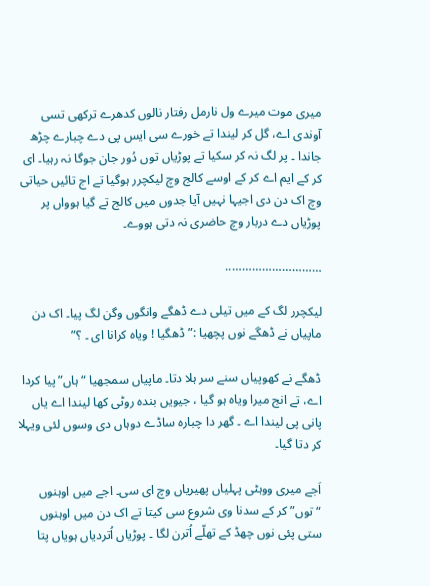میری موت میرے ول نارمل رفتار نالوں کدھرے ترکھی تسی آوندی اے، گل کر لیندا تے خورے سی ایس پی دے چبارے چڑھ جاندا ۔ پر لگ نہ کر سکیا تے پوڑیاں توں دُور جان جوگا نہ رہیا۔ ای کر کے ایم اے کر کے اوسے کالج وچ لیکچرر ہوگیا تے اج تائیں حیاتی وچ اک دن دی اجیہا نہیں آیا جدوں میں کالج تے گیا ہوواں پر پوڑیاں دے دربار وچ حاضری نہ دتی ہووے۔

………………………..

لیکچرر لگ کے میں تیلی دے ڈھگے وانگوں وگن لگ پیا۔ اک دن ماپیاں نے ڈھگے نوں پچھیا :”ڈھگیا ! ویاہ کرانا ای ۔ ؟”

ڈھگے نے کھوپیاں سنے سر ہلا دتا۔ ماپیاں سمجھیا “ہاں”پیا کردا اے، تے انج میرا ویاہ ہو گیا ، جیویں بندہ روٹی کھا لیندا اے یاں پانی پی لیندا اے ۔ گھر دا چبارہ ساڈے دوہاں دی وسوں لئی ویہلا کر دتا گیا۔

اَجے میری ووہٹی پہلیاں پھیریاں وچ ای سی۔ اجے میں اوہنوں “توں”کر کے سدنا وی شروع سی کیتا تے اک دن میں اوہنوں ستی پئی نوں چھڈ کے تھلّے اُترن لگا ۔ پوڑیاں اُتردیاں ہویاں پتا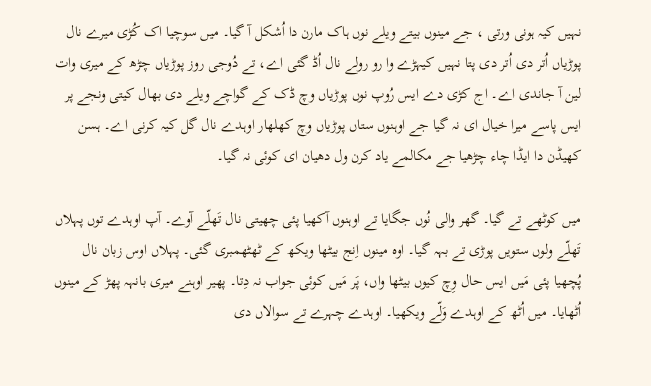نہیں کیہ ہونی ورتی ، جے مینوں بیتے ویلے نوں ہاک مارن دا اُشکل آ گیا۔ میں سوچیا اک کُڑی میرے نال پوڑیاں اُتر دی اُتر دی پتا نہیں کیہڑے وا رو رولے نال اُڈ گئی اے، تے دُوجی روز پوڑیاں چڑھ کے میری وات لین آ جاندی اے۔ اج کڑی دے ایس رُوپ نوں پوڑیاں وچ ڈک کے گواچے ویلے دی بھال کیتی ونجے پر ایس پاسے میرا خیال ای نہ گیا جے اوہنوں ستاں پوڑیاں وچ کھلھار اوہدے نال گل کیہ کرنی اے۔ ہسن کھیڈن دا ایڈا چاء چڑھیا جے مکالمے یاد کرن ول دھیان ای کوئی نہ گیا۔

میں کوٹھے تے گیا۔ گھر والی نُوں جگایا تے اوہنوں آکھیا پئی چھیتی نال تَھلّے آوے۔ آپ اوہدے توں پہلاں تَھلّے ولوں ستویں پوڑی تے بہہ گیا۔ اوہ مینوں اِنج بیٹھا ویکھ کے ٹھٹھمبری گئی۔ پہلاں اوس زبان نال پُچھیا پئی مَیں ایس حال وِچ کیوں بیٹھا واں، پَر مَیں کوئی جواب نہ دِتا۔ پھیر اوہنے میری بانہہ پھڑ کے مینوں اُٹھایا۔ میں اُٹھ کے اوہدے وَلّے ویکھیا۔ اوہدے چہرے تے سوالاں دی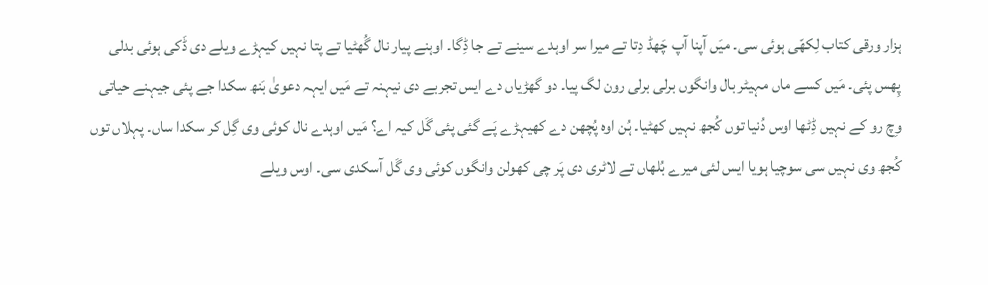ہزار ورقی کتاب لِکھّی ہوئی سی۔ میَں آپنا آپ چَھڈ دِتا تے میرا سر اوہدے سینے تے جا ڈِگا۔ اوہنے پیار نال گُھٹیا تے پتا نہیں کیہڑے ویلے دی ڈَکی ہوئی بدلی پِھس پئی۔ مَیں کسے ماں مہیٹر بال وانگوں برلی برلی رون لگ پیا۔ دو گھڑیاں دے ایس تجربے دی نیہنہ تے مَیں ایہہ دعویٰ بَنھ سکدا جے پئی جیہنے حیاتی وِچ رو کے نہیں ڈِٹھا اوس دُنیا توں کُجھ نہیں کھٹیا۔ ہُن اوہ پُچھن دے کھیہڑے پَے گئی پئی گَل کیہ اے؟ مَیں اوہدے نال کوئی وی گِل کر سکدا ساں۔ پہلاں توں کُجھ وی نہیں سی سوچیا ہویا ایس لئی میرے بُلھاں تے لاٹری دی پَر چی کھولن وانگوں کوئی وی گَل آسکدی سی۔ اوس ویلے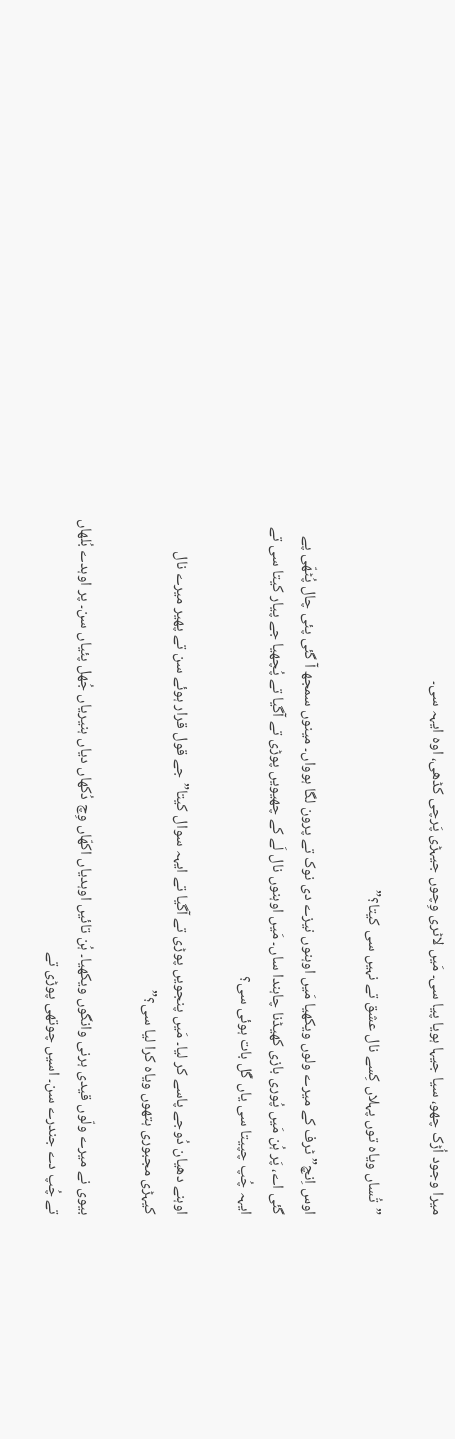میرا وجود اُڑک چھو، سیا جیہا ہویا پیا سی۔ مَیں لاٹری وِچوں جیہڑی پَرچی کڈھی، اوہ ایہہ سی۔

”تُساں ویاہ توں پہلاں کِسے نال عشق تے نہیں سی کیتا؟”

اوس اِنچ”ٹرف کے میرے ولوں ویکھیا مَیں اوہنوں نیزے دی نوک تے پرون لگا ہوواں۔ مینوں سمجھ آ گئی پئی چال پُٹھّی پے گئی اے، پَر ہُن مَیں پُوری بازی کھیڈنا چاہندا ساں۔ مَیں اوہنوں نال لَے کے چھیویں پوڑی تے آگیا تے پُچھیا جے پیار کیتا سی تے ایہہ چُپ چپیتا سی یاں گَل بات ہوئی سی؟

اوہنے دھیان دُوجے پاسے کر لیا۔ مَیں پنجویں پوڑی تے آگیا تے ایہہ سوال کیتا”جے قول قرار ہوئے سن تے پھیر میرے نال کیہڑی مجبوری ہتھوں ویاہ کرا لیا سی؟”

بیوی نے میرے ولّوں قیدی ہرنی وانگوں ویکھیا۔ ہُن تائیں اوہدیاں اکھّاں وِچ دُکھاں دیاں ہنیریاں جُھل پئیاں سن۔ پر اوہدے بُلھاں تے چُپ دے جندرے سن۔ اسیں چوتھی پوڑی تے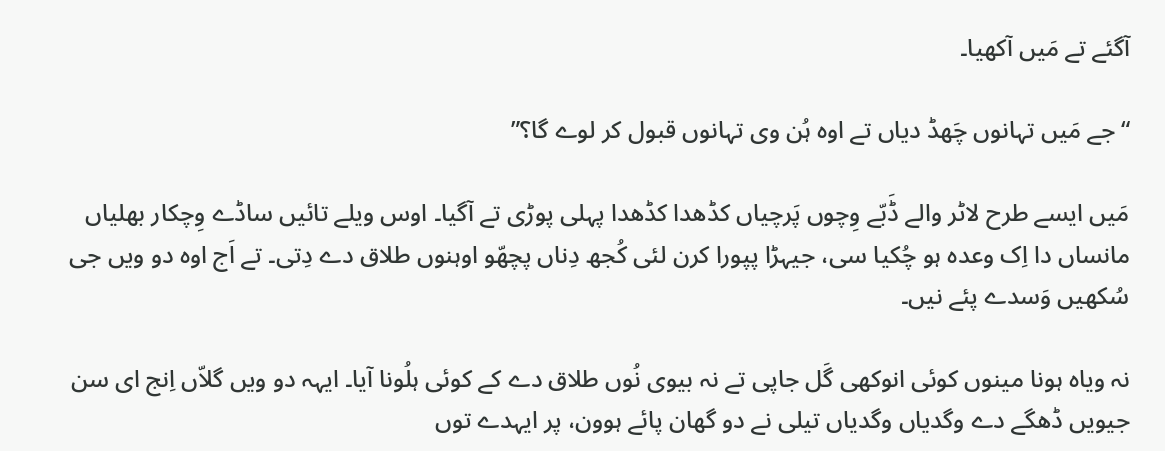آگئے تے مَیں آکھیا۔

“جے مَیں تہانوں چَھڈ دیاں تے اوہ ہُن وی تہانوں قبول کر لوے گا؟”

مَیں ایسے طرح لاٹر والے ڈَبّے وِچوں پَرچیاں کڈھدا کڈھدا پہلی پوڑی تے آگیا۔ اوس ویلے تائیں ساڈے وِچکار بھلیاں مانساں دا اِک وعدہ ہو چُکیا سی، جیہڑا پپورا کرن لئی کُجھ دِناں پچھّو اوہنوں طلاق دے دِتی۔ تے اَج اوہ دو ویں جی سُکھیں وَسدے پئے نیں۔

نہ ویاہ ہونا مینوں کوئی انوکھی گَل جاپی تے نہ بیوی نُوں طلاق دے کے کوئی ہلُونا آیا۔ ایہہ دو ویں گلاّں اِنج ای سن جیویں ڈھگے دے وگدیاں وگدیاں تیلی نے دو گھان پائے ہوون، پر ایہدے توں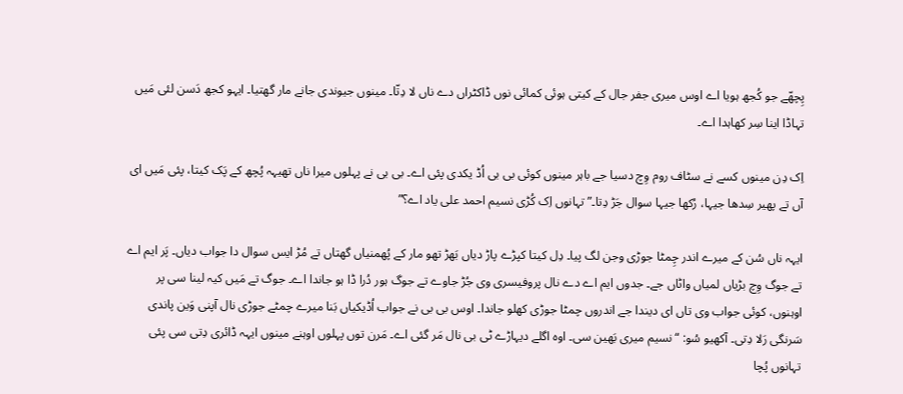پِچھّے جو کُجھ ہویا اے اوس میری جفر جال کے کیتی ہوئی کمائی نوں ڈاکٹراں دے ناں لا دِتّا۔ مینوں جیوندی جانے مار گھتیا۔ ایہو کجھ دَسن لئی مَیں تہاڈا اینا سِر کھاہدا اے۔

اِک دِن مینوں کسے نے سٹاف روم وِچ دسیا جے باہر مینوں کوئی بی بی اُڈ یکدی پئی اے۔ بی بی نے پہلوں میرا ناں تھیہہ پُچھ کے پَک کیتا، پئی مَیں ای آں تے پھیر سِدھا جیہا، رُکھا جیہا سوال جَڑ دِتا۔” تہانوں اِک کُڑی نسیم احمد علی یاد اے؟”

ایہہ ناں سُن کے میرے اندر چِمٹا جوڑی وجن لگ پیا۔ دِل کیتا کپڑے پاڑ دیاں بَھڑ تھو مار کے پُھمنیاں گھتاں تے مُڑ ایس سوال دا جواب دیاں۔ پَر ایم اے تے جوگ وِچ بڑیاں لمیاں واٹاں جے۔ جدوں ایم اے دے نال پروفیسری وی جُڑ جاوے تے جوگ ہور دُرا ڈا ہو جاندا اے۔ جوگ تے مَیں کیہ لینا سی پر اوہنوں، کوئی جواب وی تاں ای دیندا جے اندروں چمٹا جوڑی کھلو جاندا۔ اوس بی بی نے جواب اُڈیکیاں بَنا میرے چمٹے جوڑی نال آپنی وَین پاندی سَرنگی رَلا دِتی۔ آکھیو سُو: “نسیم میری بَھین سی۔ اوہ اگلے دیہاڑے ٹی بی نال مَر گئی اے۔ مَرن توں پہلوں اوہنے مینوں ایہہ ڈائری دِتی سی پئی تہانوں پُچا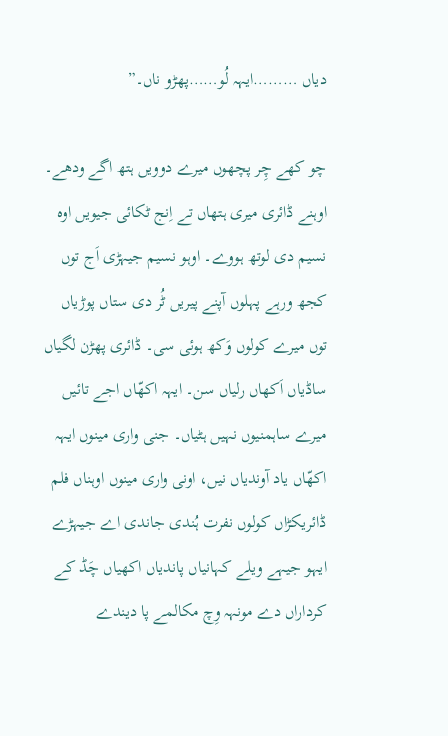دیاں ………ایہہ لُو……پھڑو ناں۔”

چو کھے چِر پچھوں میرے دوویں ہتھ اگے ودھے۔ اوہنے ڈائری میری ہتھاں تے اِنج ٹکائی جیویں اوہ نسیم دی لوتھ ہووے۔ اوہو نسیم جیہڑی اَج توں کجھ ورہے پہلوں آپنے پیریں ٹُر دی ستاں پوڑیاں توں میرے کولوں وَکھ ہوئی سی۔ ڈائری پھڑن لگیاں ساڈیاں اَکھاں رلیاں سن۔ ایہہ اکھّاں اجے تائیں میرے ساہمنیوں نہیں ہٹیاں۔ جنی واری مینوں ایہہ اکھّاں یاد آوندیاں نیں، اونی واری مینوں اوہناں فلم ڈائریکڑاں کولوں نفرت ہُندی جاندی اے جیہڑے ایہو جیہے ویلے کہانیاں پاندیاں اکھیاں چَڈ کے کرداراں دے مونہہ وِچ مکالمے پا دیندے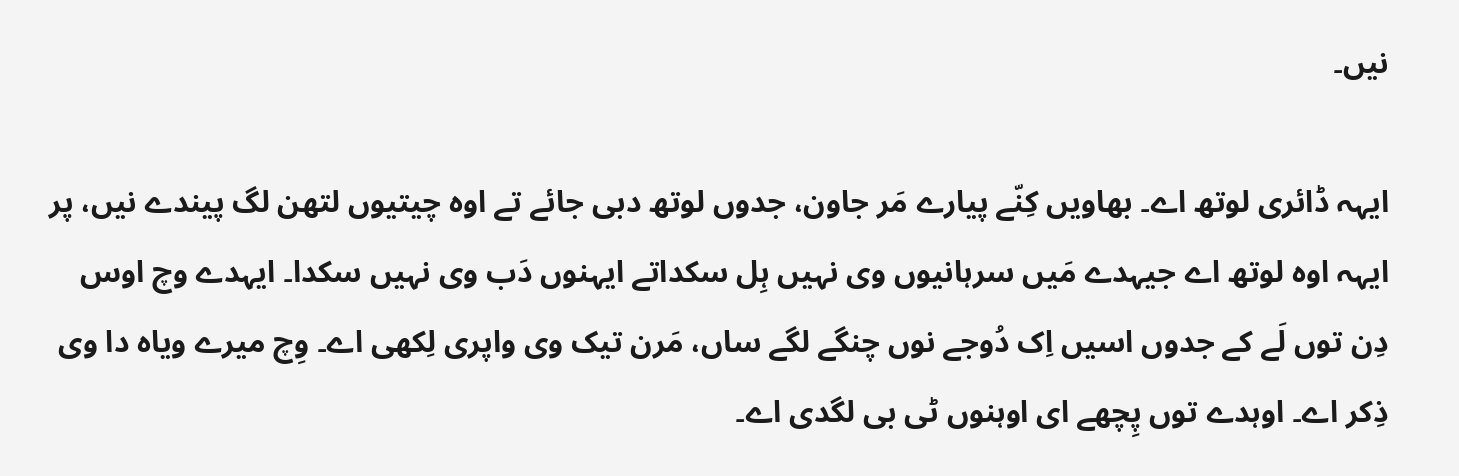نیں۔

ایہہ ڈائری لوتھ اے۔ بھاویں کِنّے پیارے مَر جاون، جدوں لوتھ دبی جائے تے اوہ چیتیوں لتھن لگ پیندے نیں، پر ایہہ اوہ لوتھ اے جیہدے مَیں سرہانیوں وی نہیں ہِل سکداتے ایہنوں دَب وی نہیں سکدا۔ ایہدے وچ اوس دِن توں لَے کے جدوں اسیں اِک دُوجے نوں چنگے لگے ساں، مَرن تیک وی واپری لِکھی اے۔ وِچ میرے ویاہ دا وی ذِکر اے۔ اوہدے توں پِچھے ای اوہنوں ٹی بی لگدی اے۔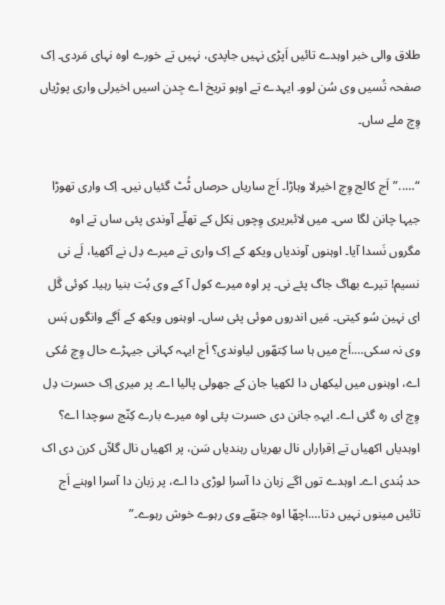طلاق والی خبر اوہدے تائیں اَپڑی نہیں جاپدی، نہیں تے خورے اوہ نہای مَردی۔ اِک صفحہ تُسیں وی سُن لوو۔ ایہدے تے اوہو تریخ اے جِدن اسیں اخیرلی واری پوڑیاں وِچ ملے ساں۔

“…..”اَج کالج وِچ اخیرلا وہاڑا۔ اَج ساریاں حرصاں ٹُٹ گئیاں نیں۔ اِک واری تھوڑا جیہا چانن لگا سی۔ میں لائبریری وِچوں نِکل کے تھلّے آوندی پئی ساں تے اوہ مگروں نَسدا آیا۔ اوہنوں آوندیاں ویکھ کے اِک واری تے میرے دِل نے آکھیا، لَے نی نسیم! تیرے بھاگ جاگ پئے نی۔ پر اوہ میرے کول آ کے وی بُت بنیا رہیا۔ کوئی گَل ای نہین سُو کیتی۔ مَیں اندروں موئی پئی ساں۔ اوہنوں ویکھ کے اَگے وانگوں ہَس وی نہ سکی….اَج میں ہا سا کِتھّوں لیاوندی؟ اَج ایہہ کہانی جیہڑے حال وِچ مُکی اے، اوہنوں میں لیکھاں دا لکھیا جان کے جھولی پالیا اے۔ پر میری اِک حسرت دِل وِچ ای رہ گئی اے۔ ایہہِ جانن دی حسرت پئی اوہ میرے بارے کِنّج سوچدا اے؟ اوہدیاں اکھیاں تے اِقراراں نال بھریاں رہندیاں سَن، پر اکھیاں نال گلاّں کرن دی اک حد ہُندی اے۔ اوہدے توں اگے زبان دا آسرا لوڑی دا اے، پر زبان دا آسرا اوہنے اَج تائیں مینوں نہیں دتا….اچھّا اوہ جتھّے وی رہوے خوش رہوے۔”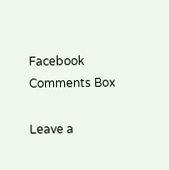Facebook Comments Box

Leave a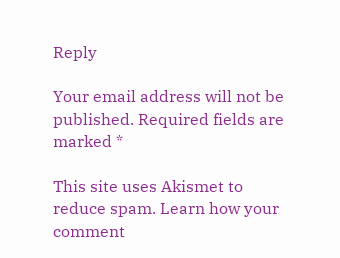Reply

Your email address will not be published. Required fields are marked *

This site uses Akismet to reduce spam. Learn how your comment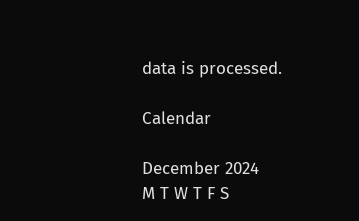data is processed.

Calendar

December 2024
M T W T F S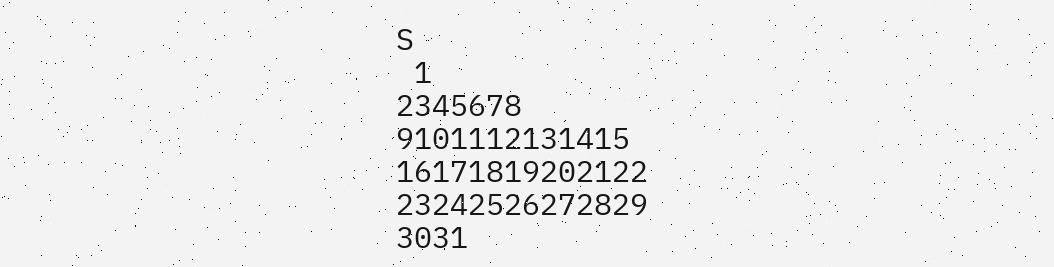S
 1
2345678
9101112131415
16171819202122
23242526272829
3031